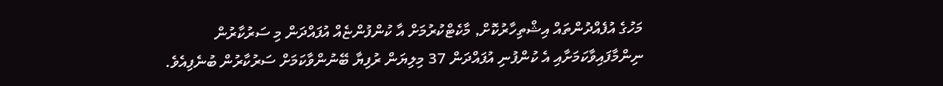މަހުގެ އުފެއްދުންތައް އިޝްތިހާރުކޮށް, މާކެޓްކުރުމަށް އާ ކުންފުންޏެއް އުފައްދަން މި ސަރުކާރުން ނިންމާފައިވާކަމަށާއި އެ ކުންފުނި އުފައްދަން 37 މިލިޔަން ރުފިޔާ ބޭނުންވާކަމަށް ސަރުކާރުން ބުނެފިއެވެ.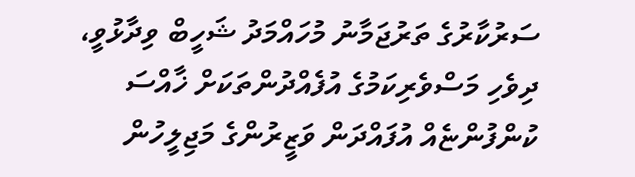ސަރުކާރުގެ ތަރުޖަމާނު މުހައްމަދު ޝަހީބް ވިދާޅުވީ، ދިވެހި މަސްވެރިކަމުގެ އުފެއްދުންތަކަށް ޚާއްސަ ކުންފުންޏެއް އުފައްދަން ވަޒީރުންގެ މަޖިލީހުން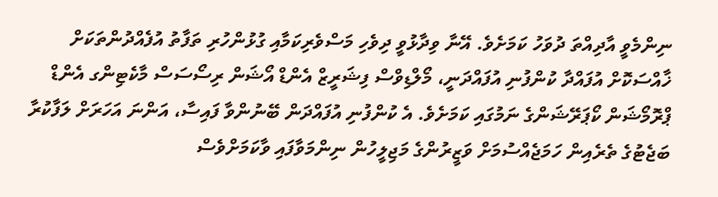ނިންމެވީ އާދިއްތަ ދުވަހު ކަމަށެވެ. އޭނާ ވިދާޅުވީ ދިވެހި މަސްވެރިކަމާއި ގުޅުންހުރި ތަފާތު އުފެއްދުންތަކަށް ޚާއްސަކޮށް އުފައްދާ ކުންފުނި އުފައްދަނީ، މޯލްޑިވްސް ފިޝަރީޒް އެންޑް އޯޝަން ރިސޯސަސް މާކެޓިންގ އެންޑް ޕްރޮމޯޝަން ކޯޕަރޭޝަންގެ ނަމުގައި ކަމަށެވެ. އެ ކުންފުނި އުފައްދަން ބޭނުންވާ ފައިސާ، އަންނަ އަހަރަށް ލަފާކުރާ ބަޖެޓުގެ ތެރެއިން ހަމަޖެއްސުމަށް ވަޒީރުންގެ މަޖިލީހުން ނިންމަވާފައި ވާކަމަށްވެސް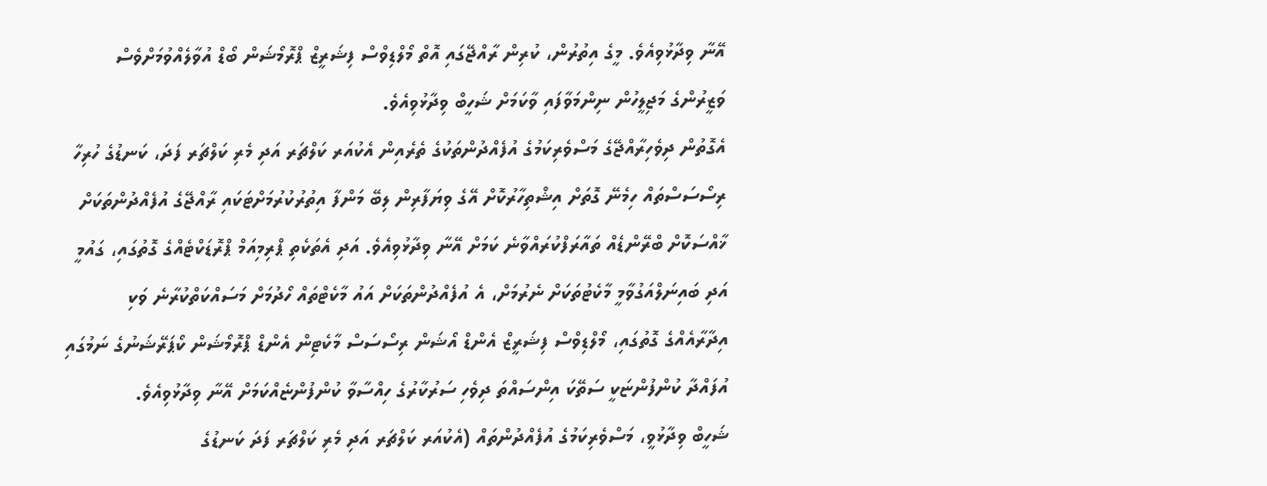އޭނާ ވިދާޅުވިއެވެ. މީގެ އިތުރުން، ކުރިން ރާއްޖޭގައި އޮތް މޯލްޑިވްސް ފިޝަރީޒް ޕްރޮމޯޝަން ބޯޑް އުވާލެއްވުމަށްވެސް ވަޒީރުންގެ މަޖިލީހުން ނިންމަވާފައި ވާކަމަށް ޝަހީބް ވިދާޅުވިއެވެ.
އެގޮތުން ދިވެހިރާއްޖޭގެ މަސްވެރިކަމުގެ އުފެއްދުންތަކުގެ ތެރެއިން އެކުއަރ ކަލްޗަރ އަދި މެރި ކަލްޗަރ ފަދަ، ކަނޑުގެ ހުރިހާ ރިސޯސަސްތައް ހިމެނޭ ގޮތަށް އިޝްތިހާރުކޮށް އޭގެ ވިޔަފާރިން ލިބޭ މަންފާ އިތުރުކުރުމަށްޓަކައި ރާއްޖޭގެ އުފެއްދުންތަކަށް ޚާއްސަކޮށް ބްރޭންޑެއް ތައާރަފްކުރައްވާނެ ކަމަށް އޭނާ ވިދާޅުވިއެވެ. އަދި އެތަކެތި ޕްރިމިއަމް ޕްރޮޑަކްޓެއްގެ ގޮތުގައި، ގައުމީ އަދި ބައިނަލްއަގުވާމީ މާކެޓުތަކަށް ނެރުމަށް، އެ އުފެއްދުންތަކަށް އައު މާކެޓްތައް ހޯދުމަށް މަސައްކަތްކުރާނެ ވަކި އިދާރާއެއްގެ ގޮތުގައި، މޯލްޑިވްސް ފިޝަރީޒް އެންޑް އޯޝަން ރިސޯސަސް މާކެޓިން އެންޑް ޕްރޮމޯޝަން ކޯޕަރޭޝަނުގެ ނަމުގައި އުފައްދާ ކުންފުންޏަކީ ސަތޭކަ އިންސައްތަ ދިވެހި ސަރުކާރުގެ ހިއްސާވާ ކުންފުންޏެއްކަމަށް އޭނާ ވިދާޅުވިއެވެ.
ޝަހީބް ވިދާޅުވީ، މަސްވެރިކަމުގެ އުފެއްދުންތައް (އެކުއަރ ކަލްޗަރ އަދި މެރި ކަލްޗަރ ފަދަ ކަނޑުގެ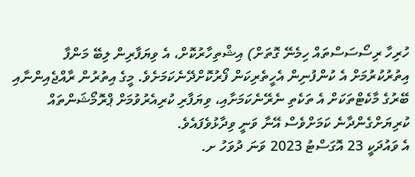ހުރިހާ ރިސޯސަސްތައް ހިމެނޭ ގޮތަށް) އިޝްތިހާރުކޮށް، އެ ވިޔަފާރިން ލިބޭ މަންފާ އިތުރުކުރުމަށް އެ ކުންފުނިން އެހީތެރިކަން ފޯރުކޮށްދޭނެކަމަށެވެ. މީގެ އިތުރުން ރާއްޖެއިންނާއި ބޭރުގެ މާކެޓްތަކަށް އެ ތަކެތި ނެރޭނެކަމަށާއި، ވިޔަފާރި ކުރިއެރުވުމަށް ޕްރޮމޯޝަންތައް ކުރިޔަށްގެންދާނެ ކަމަށްވެސް އޭނާ ވަނީ ވިދާޅުވެފައެވެ.
އެ ވައުދަކީ 23 އޮގަސްޓު 2023 ވަނަ ދުވަހު ށ.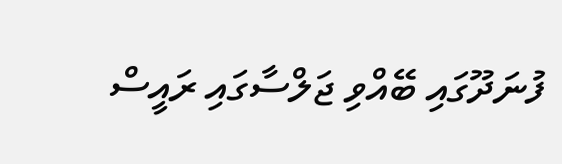ފުނަދޫގައި ބޭއްވި ޖަލްސާގައި ރައީސް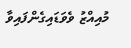މުއިއްޒު ވެވަޑައިގެންފައިވާ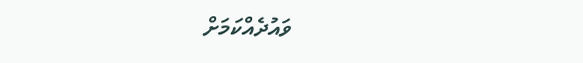ވައުދެއްކަމަށް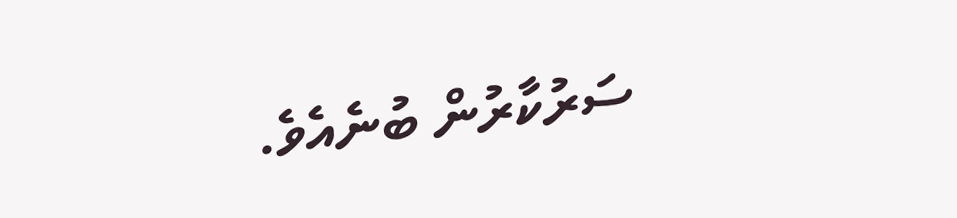ސަރުކާރުން ބުނެއެވެ.